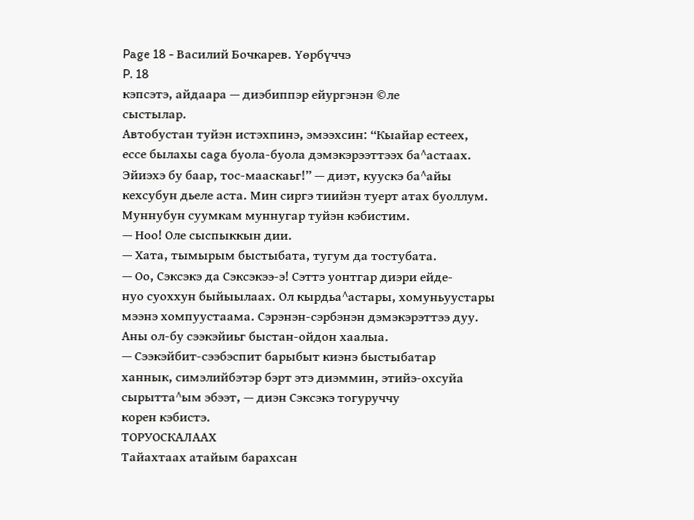Page 18 - Василий Бочкарев. Үөрбүччэ
P. 18
кэпсэтэ, айдаара — диэбиппэр ейургэнэн ©ле
сыстылар.
Автобустан туйэн истэхпинэ, эмээхсин: “Кыайар естеех,
ессе былахы caga буола-буола дэмэкэрээттээх ба^астаах.
Эйиэхэ бу баар, тос-мааскаьг!” — диэт, куускэ ба^айы
кехсубун дьеле аста. Мин сиргэ тиийэн туерт атах буоллум.
Муннубун суумкам муннугар туйэн кэбистим.
— Ноо! Оле сыспыккын дии.
— Хата, тымырым быстыбата, тугум да тостубата.
— Оо, Сэксэкэ да Сэксэкээ-э! Сэттэ уонтгар диэри ейде-
нуо суоххун быйыылаах. Ол кырдьа^астары, хомуньуустары
мээнэ хомпуустаама. Сэрэнэн-сэрбэнэн дэмэкэрэттээ дуу.
Аны ол-бу сээкэйиьг быстан-ойдон хаалыа.
— Сээкэйбит-сээбэспит барыбыт киэнэ быстыбатар
ханнык, симэлийбэтэр бэрт этэ диэммин, этийэ-охсуйа
сырытта^ым эбээт, — диэн Сэксэкэ тогуруччу
корен кэбистэ.
ТОРУОСКАЛААХ
Тайахтаах атайым барахсан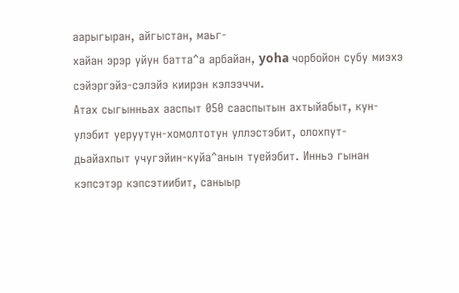аарыгыран, айгыстан, маьг-
хайан эрэр уйун батта^а арбайан, yoha чорбойон субу миэхэ
сэйэргэйэ-сэлэйэ киирэн кэлээччи.
Атах сыгынньах ааспыт 050 сааспытын ахтыйабыт, кун-
улэбит уеруутун-хомолтотун уллэстэбит, олохпут-
дьайахпыт учугэйин-куйа^анын туейэбит. Инньэ гынан
кэпсэтэр кэпсэтиибит, саныыр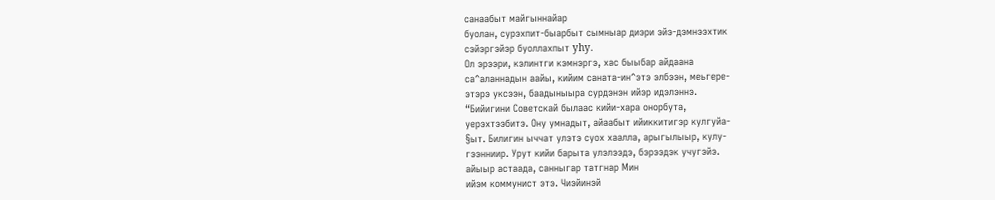санаабыт майгыннайар
буолан, сурэхпит-быарбыт сымныар диэри эйэ-дэмнээхтик
сэйэргэйэр буоллахпыт yhy.
Ол эрээри, кэлинтги кэмнэргэ, хас быыбар айдаана
са^аланнадын аайы, кийим саната-ин^этэ элбээн, меьгере-
этэрэ уксээн, баадыныыра сурдэнэн ийэр идэлэннэ.
“Бийигини Советскай былаас кийи-хара онорбута,
уерэхтээбитэ. Ону умнадыт, айаабыт ийиккитигэр кулгуйа-
§ыт. Билигин ыччат улэтэ суох хаалла, арыгылыыр, кулу-
гээнниир. Урут кийи барыта улэлээдэ, бэрээдэк учугэйэ.
айыыр астаада, санныгар татгнар Мин
ийэм коммунист этэ. Чиэйинэй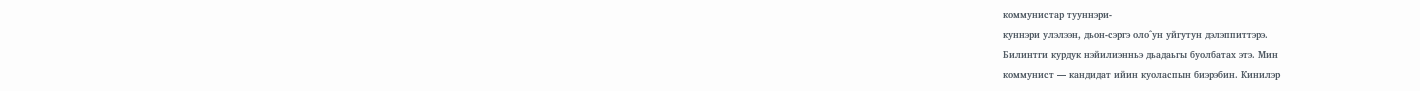коммунистар тууннэри-
куннэри улэлээн, дьон-сэргэ оло^ун уйгутун дэлэппиттэрэ.
Билинтги курдук нэйилиэнньэ дьадаьгы буолбатах этэ. Мин
коммунист — кандидат ийин куоласпын биэрэбин. Кинилэр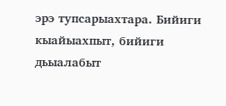эрэ тупсарыахтара. Бийиги кыайыахпыт, бийиги
дьыалабыт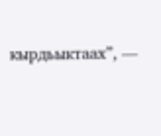кырдьыктаах”, —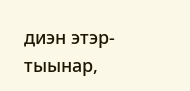диэн этэр-тыынар,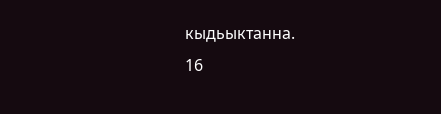кыдьыктанна.
16